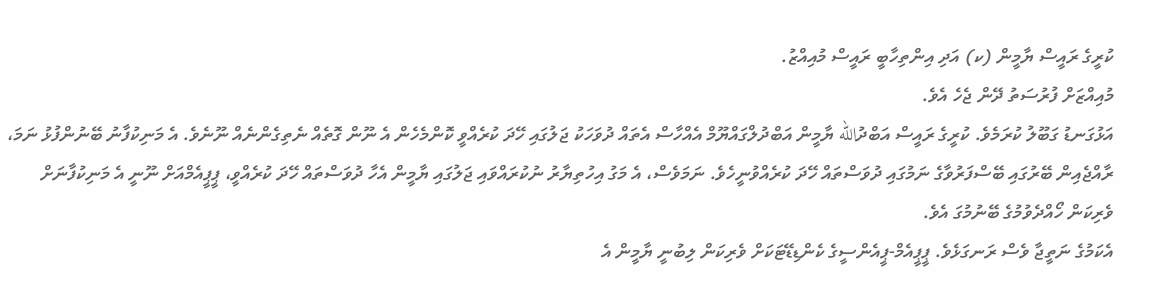ކުރީގެ ރައީސް ޔާމީން (ކ) އަދި އިންތިހާބީ ރައީސް މުއިއްޒު.
މުއިއްޒަށް ފުރުސަތު ދޭން ޖެހެ އެވެ.
އަޅުގަނޑު ގަބޫލު ކުރަމެވެ. ކުރީގެ ރައީސް އަބްދުالله ޔާމީން އަބްދުލްގައްޔޫމް އެއްހާސް އެތައް ދުވަހަކު ޖަލުގައި ހޭދަ ކުރެއްވީ ކޮންމެހެން އެ ނޫން ގޮތެއް ނެތިގެންނެއް ނޫނެވެ. އެ މަނިކުފާނު ބޭނުންފުޅު ނަމަ، ރާއްޖެއިން ބޭރުގައި ބޭސްފަރުވާގެ ނަމުގައި ދުވަސްތައް ހޭދަ ކުރެއްވުނީހެވެ. ނަމަވެސް، އެ މަގު އިހުތިޔާރު ނުކުރައްވައި ޖަލުގައި ޔާމީން އެހާ ދުވަސްތައް ހޭދަ ކުރެއްވީ، ޕީޕީއެމްއަށް ނޫނީ އެ މަނިކުފާނަށް ވެރިކަން ހޯއްދެވުމުގެ ބޭނުމުގަ އެވެ.
އެކަމުގެ ނަތީޖާ ވެސް ރަނގަޅެވެ. ޕީޕީއެމް-ޕީއެންސީގެ ކެންޑިޑޭޓަކަށް ވެރިކަން ލިބުނީ ޔާމީން އެ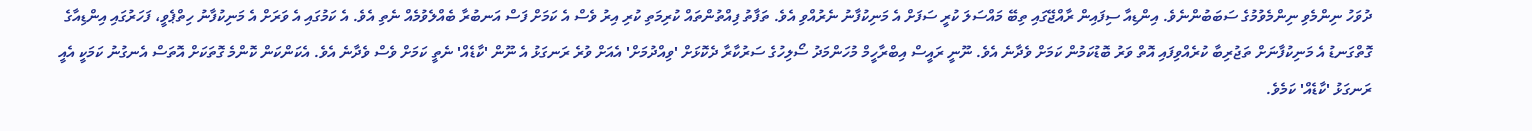ދުވަހު ނިންމެވި ނިންމެވުމުގެ ސަބަބުންނެވެ. އިންޑިއާ ސިފައިން ރާއްޖޭގައި ތިބޭ މައްސަލަ ކުރީ ސަފަށް އެ މަނިކުފާނު ނެރުއްވި އެވެ. ތަފާތު ފިއްތުންތައް ކުރިމަތި ކުރި އިރު ވެސް އެ ކަމަށް ފަސް އަނބުރާ ބެއްލެވުމެއް ނެތި އެވެ. އެ ކަމުގައި އެ ވަރަށް އެ މަނިކުފާނު ހިތްޕެވީ، ފަހަރުގައި އިންޑިއާގެ ގޮތްގަނޑު އެ މަނިކުފާނަށް ތަޖުރިބާ ކުރެއްވިފައި އޮތް ވަރު ބޮޑުކަމުން ކަމަށް ވެދާނެ އެވެ. ނޫނީ ރައީސް އިބްރާހީމް މުހަންމަދު ސޯލިހުގެ ސަރުކާރާ ދެކޮޅަށް 'ވިއްދުމަށް' އެއަށް ވުރެ ރަނގަޅު އެ ނޫން 'ކާޑެއް' ނެތީ ކަމަށް ވެސް ވެދާނެ އެވެ. އެކަންކަން ކޮންމެ ގޮތަކަށް އޮތަސް އެނގުނު ކަމަކީ އެއީ ރަނގަޅު 'ކާޑެއް' ކަމެވެ.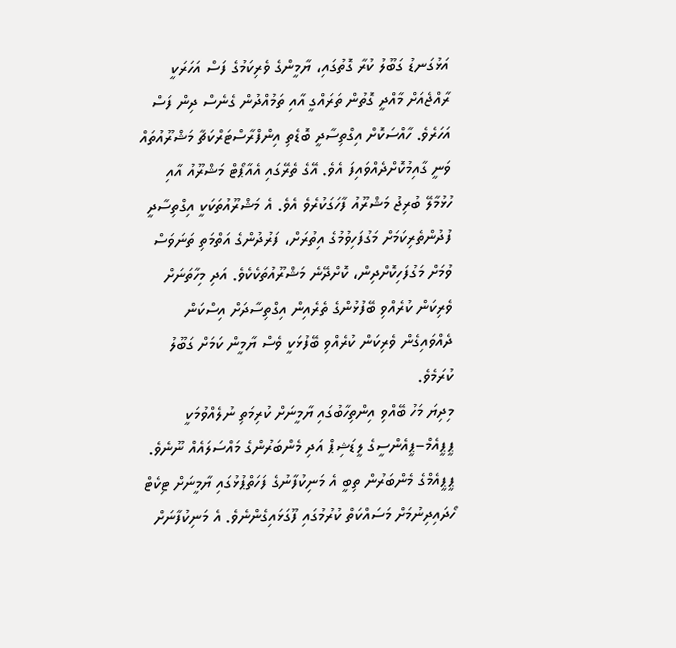އަޅުގަނޑު ގަބޫލު ކުރާ ގޮތުގައި، ޔާމީންގެ ވެރިކަމުގެ ފަސް އަހަރަކީ ރާއްޖެއަށް މާއްދީ ގޮތުން ތަރައްގީ އާއި ތަމުއްދުން ގެނެސް ދިން ފަސް އަހަރެވެ. ހާއްސަކޮށް އިގްތިސާދީ ބޮޑެތި އިންފްރާސްޓަރްކަޗާ މަޝްރޫއުތައް ވަނީ ގާއިމުކޮށްދެއްވައިފަ އެވެ. އޭގެ ތެރޭގައި އެއާޕޯޓް މަޝްރޫއު އާއި ހުޅުމާލޭ ބުރިޖު މަޝްރޫއު ފާހަގަކުރެވެ އެވެ. އެ މަޝްރޫއުތަކަކީ އިގްތިސާދީ ފުދުންތެރިކަމަށް މަގުފަހިވުމުގެ އިތުރަށް، ފަރުދުންގެ އަތްމަތި ތަނަވަސް ވުމަށް މަގުފަހިކޮށްދިން، ކޮށްދޭނެ މަޝްރޫއުތަކެކެވެ. އަދި މިހާތަނަށް ވެރިކަން ކުރެއްވި ބޭފުޅުންގެ ތެރެއިން އިގްތިސާދަށް އިސްކަން ދެއްވައިގެން ވެރިކަން ކުރެއްވި ބޭފުޅަކީ ވެސް ޔާމީން ކަމަށް ގަބޫލު ކުރަމެވެ.
މިދިޔަ މަހު ބޭއްވި އިންތިހާބުގައި ޔާމީނަށް ކުރިމަތި ނުލެއްވުމަކީ ޕީޕީއެމް–ޕީއެންސީގެ ލީޑަޝިޕް އަދި މެންބަރުންގެ މައްސަލައެއް ނޫނެވެ. ޕީޕީއެމްގެ މެންބަރުން ތިބީ އެ މަނިކުފާނުގެ ފަހަތްޕުޅުގައި ޔާމީނަށް ޓިކެޓް ހޯދައިދިނުމަށް މަސައްކަތް ކުރުމުގައި ފޫގަޅައިގެންނެވެ. އެ މަނިކުފާނަށް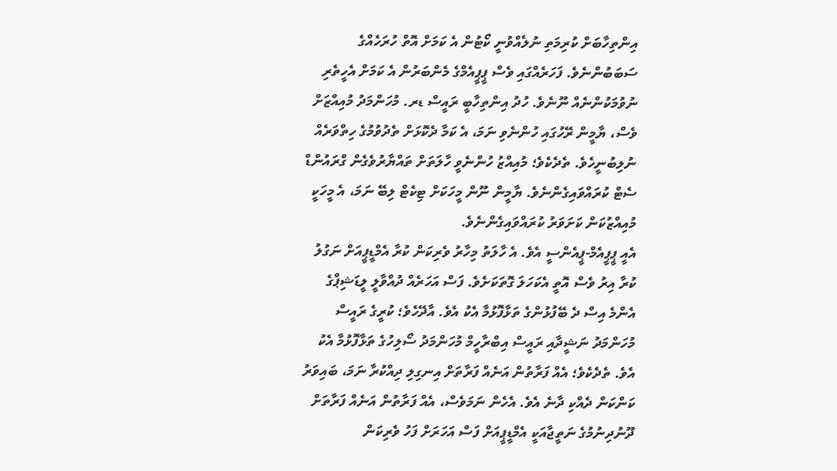އިންތިހާބަށް ކުރިމަތި ނުލެއްވުނީ ކޯޓުން އެ ކަމަށް އޮތް ހުރަހެއްގެ ސަބަބުންނެވެ. ފަހަރެއްގައި ވެސް ޕީޕީއެމްގެ މެންބަރުން އެ ކަމަށް އެހީތެރި ނުވުމަކުންނެއް ނޫނެވެ. ހުދު އިންތިހާބީ ރައީސް ޑރ. މުހަންމަދު މުއިއްޒަށް ވެސް، ޔާމީން ރޭހުގައި ހުންނެވި ނަމަ، އެ ކަމާ ދެކޮޅަށް ތެދުވުމުގެ ހިތްވަރެއް ނުލިބުނީހެވެ. ތެދެކެވެ؛ މުއިއްޒު ހުންނެވީ ހާލަތަށް ތައްޔާރުވެގެން ގްރައުންޑް ސެޓް ކުރައްވައިގެންނެވެ. ޔާމީން ނޫން މީހަކަށް ޓިކެޓް ލިބޭ ނަމަ، އެ މީހަކީ މުއިއްޒުކަން ކަށަވަރު ކުރައްވައިގެންނެވެ.
އެއީ ޕީޕީއެމް-ޕީއެންސީ އެވެ. އެ ހާލަތު މިހާރު ވެރިކަން ކުރާ އެމްޑީޕީއަށް ނަގުލު ކުރާ އިރު ވެސް އޮތީ އެކަހަލަ ގޮތަކަށެވެ. ފަސް އަހަރެއް ދުއްވާލީ ލީޑަޝިޕްގެ އެންމެ އިސް ދެ ބޭފުޅުންގެ ތަޅާފޮޅުމާ އެކު އެވެ. އާދޭހެވެ؛ ކުރީގެ ރައީސް މުހަންމަދު ނަޝީދާއި ރައީސް އިބްރާހީމް މުހަންމަދު ސޯލިހުގެ ތަޅާފޮޅުމާ އެކު އެވެ. ތެދެކެވެ؛ އެއް ފަރާތުން އަނެއް ފަރާތަށް އިނގިލި ދިއްކުރާ ނަމަ، ބައިވަރު ކަންކަން ދެއްކި ދާނެ އެވެ. އެހެން ނަމަވެސް، އެއް ފަރާތުން އަނެއް ފަރާތަށް ދޫނުދިނުމުގެ ނަތީޖާއަކީ އެމްޑީޕީއަށް ފަސް އަހަރަށް ފަހު ވެރިކަން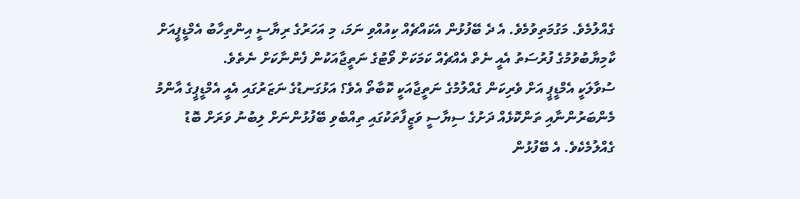ގެއްލުމެވެ. މަގުމަތިވުމެވެ. އެ ދެ ބޭފުޅުން އެކައްޗެއް ކިއުއްވި ނަމަ، މި އަހަރުގެ ރިޔާސީ އިންތިހާބު އެމްޑީޕީއަށް ކާމިޔާބުވުމުގެ ފުރުސަތު އެއީ ނެތް އެއްޗެއް ކަމަކަށް ވޯޓުގެ ނަތީޖާއަކުން ފެންނާކަށް ނެތެވެ.
ސުވާލަކީ އެމްޑީޕީ އަށް ވެރިކަން ގެއްލުމުގެ ނަތީޖާއަކީ ކޮބާތޯ އެވެ؟ އަޅުގަނޑުގެ ނަޒަރުގައި އެއީ އެމްޑީޕީގެ އާންމު މެންބަރުންނާއި ތަންކޮޅެއް ދަށުގެ ސިޔާސީ ވަޒީފާތަކުގައި ތިއްބެވި ބޭފުޅުންނަށް ލިބުނު ވަރަށް ބޮޑު ގެއްލުމެކެވެ. އެ ބޭފުޅުން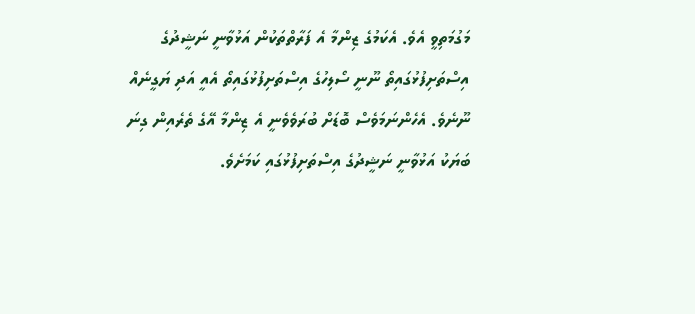މަގުމަތިވީ އެވެ. އެކަމުގެ ޒިންމާ އެ ފަރާތްތަކުން އަޅުވާނީ ނަޝީދުގެ އިސްތަށިފުޅުގައިތޯ ނޫނީ ސޯލިހުގެ އިސްތަށިފުޅުގައިތޯ އެއީ އަދި ޔަގީނެއް ނޫނެވެ. އެހެންނަމަވެސް ބޮޑަށް ބުރަވެވެނީ އެ ޒިންމާ އޭގެ ތެރެއިން ގިނަ ބަޔަކު އަޅުވާނީ ނަޝީދުގެ އިސްތަށިފުޅުގައި ކަމަށެވެ.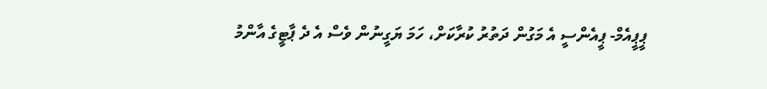ޕީޕީއެމް- ޕީއެންސީ އެ މަގުން ދަތުރު ކުރާކަށް، ހަމަ ޔަގީނުން ވެސް އެ ދެ ޕާޓީގެ އާންމު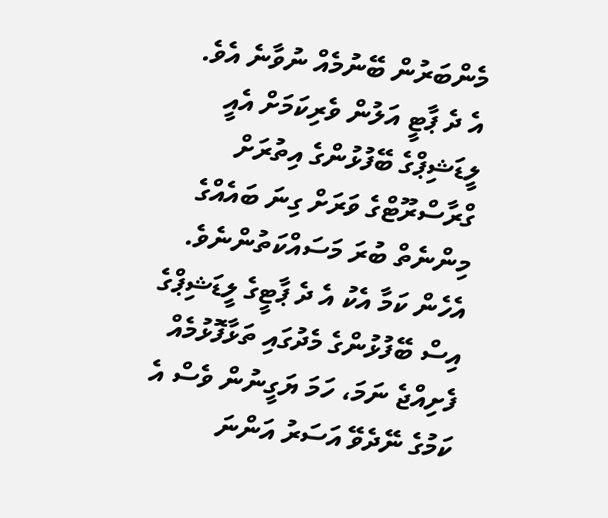މެންބަރުން ބޭނުމެއް ނުވާނެ އެވެ. އެ ދެ ޕާޓީ އަލުން ވެރިކަމަށް އެއީ ލީޑަޝިޕްގެ ބޭފުޅުންގެ އިތުރަށް ގްރާސްރޫޓްގެ ވަރަށް ގިނަ ބައެއްގެ މިންނެތް ބުރަ މަސައްކަތުންނެވެ. އެހެން ކަމާ އެކު އެ ދެ ޕާޓީގެ ލީޑަޝިޕްގެ އިސް ބޭފުޅުންގެ މެދުގައި ތަޅާފޮޅުމެއް ފެށިއްޖެ ނަމަ، ހަމަ ޔަގީނުން ވެސް އެ ކަމުގެ ނޭދެވޭ އަސަރު އަންނަ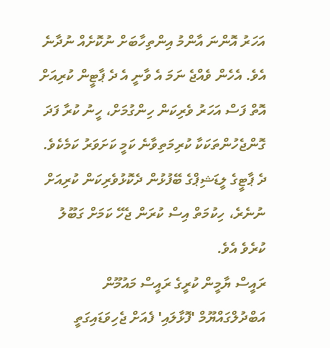އަހަރު އޮންނަ އާންމު އިންތިހާބަށް ނުކޮށެއް ނުދާނެ އެވެ. އެހެން ވެއްޖެ ނަމަ އެ ވާނީ އެ ދެ ޕާޓީން ކުރިއަށް އޮތް ފަސް އަހަރު ވެރިކަން ހިންގުމަށް، ހީނު ކުރާ ފަދަ ގޮންޖެހުންތަކަކާ ކުރިމަތިވާނެ ކަމީ ކަށަވަރު ކަމެކެވެ. ދެ ޕާޓީގެ ލީޑަޝިޕްގެ ބޭފުޅުން ދެކޮޅުވެރިކަން ކުރިއަށް ނުނެރެ، ހިކުމަތް އިސް ކުރަން ޖެހޭ ކަމަށް ގަބޫލު ކުރެވެ އެވެ.
ރައީސް ޔާމީން ކުރީގެ ރައީސް މައުމޫން އަބްދުލްގައްޔޫމް 'ފޮޅާލައި' ފެއަށް ޖެހިވަޑައިގަތީ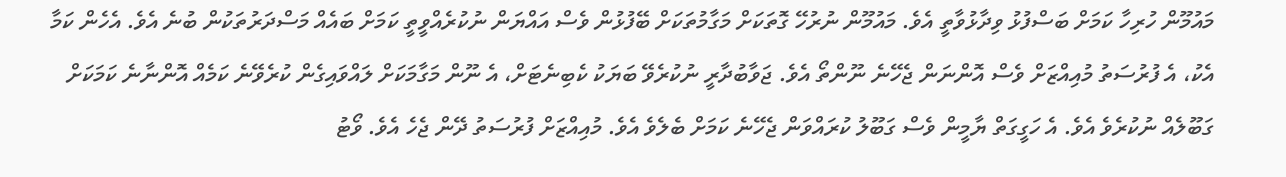މައުމޫން ހުރިހާ ކަމަށް ބަސްފުޅު ވިދާޅުވާތީ އެވެ. މައުމޫން ނުރުހޭ ގޮތަކަށް މަގާމުތަކަށް ބޭފުޅުން ވެސް އައްޔަން ނުކުރެއްވީތީ ކަމަށް ބައެއް މަސްދަރުތަކުން ބުނެ އެވެ. އެހެން ކަމާ އެކު، އެ ފުރުސަތު މުއިއްޒަށް ވެސް އޮންނަން ޖެހޭނެ ނޫންތޯ އެވެ. ޖަވާބުދާރީ ނުކުރެވޭ ބަޔަކު ކެބިނެޓަށް، އެ ނޫން މަގާމަކަށް ލައްވައިގެން ކުރެވޭނެ ކަމެއް އޮންނާނެ ކަމަކަށް ގަބޫލެއް ނުކުރެވެ އެވެ. އެ ހަގީގަތް ޔާމީން ވެސް ގަބޫލު ކުރައްވަން ޖެހޭނެ ކަމަށް ބެލެވެ އެވެ. މުއިއްޒަށް ފުރުސަތު ދޭން ޖެހެ އެވެ. ވޯޓު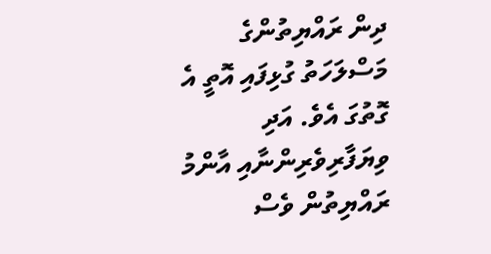ދިން ރައްޔިތުންގެ މަސްލަހަތު ގުޅިފައި އޮތީ އެ ގޮތުގަ އެވެ. އަދި ވިޔަފާރިވެރިންނާއި އާންމު ރައްޔިތުން ވެސް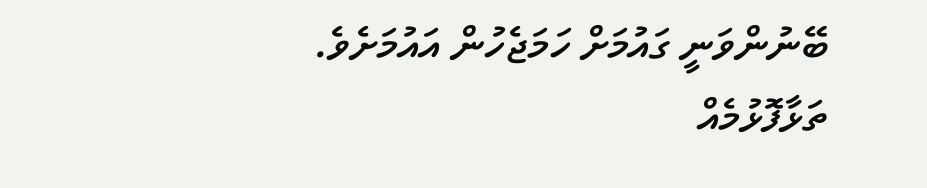ބޭނުންވަނީ ގައުމަށް ހަމަޖެހުން އައުމަށެވެ. ތަޅާފޮޅުމެއް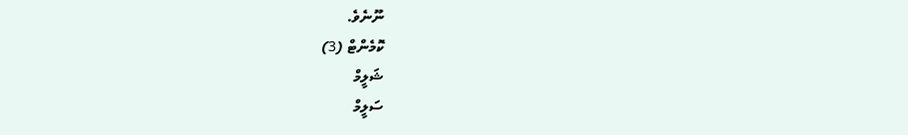ނޫނެވެ.
ކޮމެންޓް (3)
ޝަލީމް
ސަލީމް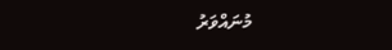މުނައްވަރު